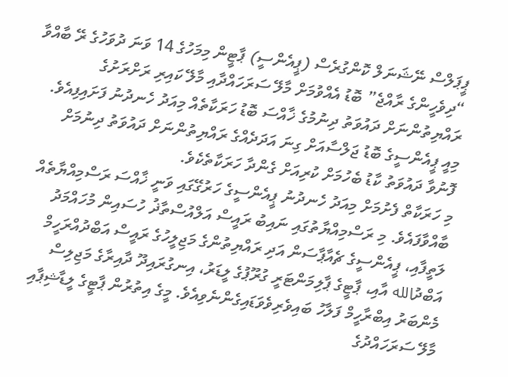ޕީޕަލްސް ނޭޝަނަލް ކޮންގުރެސް (ޕީއެންސީ) ޕާޓީން މިމަހުގެ 14 ވަނަ ދުވަހުގެ ރޭ ބާއްވާ “ދިވެހީންގެ ރާއްޖެ” ބޮޑު އެއްވުމަށް މާލޭ ސަރަހައްދާއި މާލޭ ކައިރި ރަށްރަށުގެ ރައްޔިތުންނަށް ދައުވަތު ދިނުމުގެ ޚާއްސަ ބޮޑު ހަރަކާތެއް މިއަދު ހެނދުނު ފަށައިފިއެވެ. މިއީ ޕީއެންސީގެ ބޮޑު ޖަލްސާއަށް ގިނަ އަދަދެއްގެ ރައްޔިތުންނަށް ދައުވަތު ދިނުމަށް ފޮނުވާ ދައުވަތު ކާޑު ބެހުމަށް ކުރިއަށް ގެންދާ ހަރަކާތެކެވެ.
މި ހަރަކާތް ފެށުމަށް މިއަދު ހެނދުނު ޕީއެންސީގެ ހަރުގޭގައި ވަނީ ޚާއްސަ ރަސްމިއްޔާތެއް ބާއްވާފައެވެ. މި ރަސްމިއްޔާތުގައި ނައިބު ރައީސް އަލްއުސްތާޛު ހުސައިން މުހައްމަދު ލަތީފާއި، ޕީއެންސީގެ ޗެއާޕާސަން އަދި ރައްޔިތުންގެ މަޖިލީހުގެ ރައީސް އަބްދުއްރަހީމް އަބްދުالله އާއި، ޕާޓީގެ ޕާލިމަންޓަރީ ގުރޫޕުގެ ލީޑަރު، އިނގުރައިދޫ ދާއިރާގެ މަޖިލިސް މެންބަރު އިބްރާހީމް ފަލާހު ބައިވެރިވެވަޑައިގެންނެވިއެވެ. މީގެ އިތުރުން ޕާޓީގެ ލީޑާޝިޕާއި މާލޭ ސަރަހައްދުގެ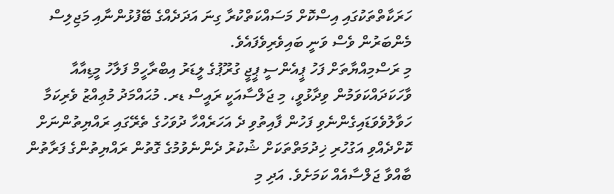ހަރަކާތްތަކުގައި އިސްކޮށް މަސައްކަތްކުރާ ގިނަ އަދަދެއްގެ ބޭފުޅުންނާއި މަޖިލިސް މެންބަރުން ވެސް ވަނީ ބައިވެރިވެފައެވެ.
މި ރަސްމިއްޔާތަށް ފަހު ޕީއެންސީ ޕީޖީ ގުރޫޕުގެ ލީޑަރު އިބްރާހީމް ފަލާހު މީޑިއާއާ ވާހަކަދައްކަވަމުން ވިދާޅުވީ، މި ޖަލްސާއަކީ ރައީސް ޑރ. މުޙައްމަދު މުޢިއްޒު ވެރިކަމާ ހަވާލުވެވަޑައިގެންނެވި ފަހުން ފާއިތުވި ދެ އަހަރެއްހާ ދުވަހުގެ ތެރޭގައި ރައްޔިތުންނަށް ކޮށްދެއްވި އަގުހުރި ޚިދުމަތްތަކަށް ޝުކުރު ދެންނެވުމުގެ ގޮތުން ރައްޔިތުންގެ ފަރާތުން ބާއްވާ ޖަލްސާއެއް ކަމަށެވެ. އަދި މި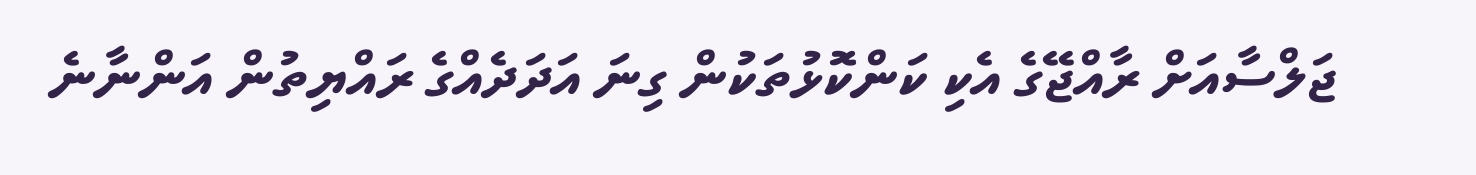ޖަލްސާއަށް ރާއްޖޭގެ އެކި ކަންކޮޅުތަކުން ގިނަ އަދަދެއްގެ ރައްޔިތުން އަންނާނެ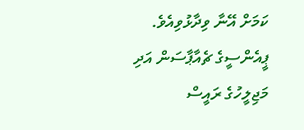ކަމަށް އޭނާ ވިދާޅުވިއެވެ.
ޕީއެންސީގެ ޗެއާޕާސަން އަދި މަޖިލީހުގެ ރައީސް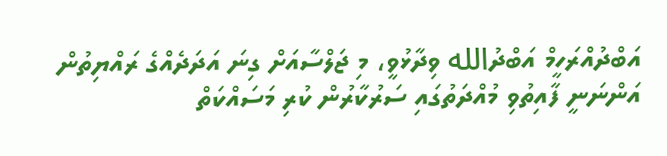އަބްދުއްރަހީމް އަބްދުالله ވިދާޅުވީ، މި ޖަލްސާއަށް ގިނަ އަދަދެއްގެ ރައްޔިތުން އަންނަނީ ފާއިތުވި މުއްދަތުގައި ސަރުކާރުން ކުރި މަސައްކަތް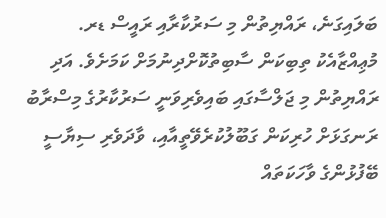ބަލައިގަނެ، ރައްޔިތުން މި ސަރުކާރާއި ރައީސް ޑރ. މުޢިއްޒާއެކު ތިބިކަން ސާބިތުކޮށްދިނުމަށް ކަމަށެވެ. އަދި ރައްޔިތުން މި ޖަލްސާގައި ބައިވެރިވަނީ ސަރުކާރުގެ މިސްރާބު ރަނގަޅަށް ހުރިކަން ގަބޫލުކުރެވޭތީއާއި، ވާދަވެރި ސިޔާސީ ބޭފުޅުންގެ ވާހަކަތައް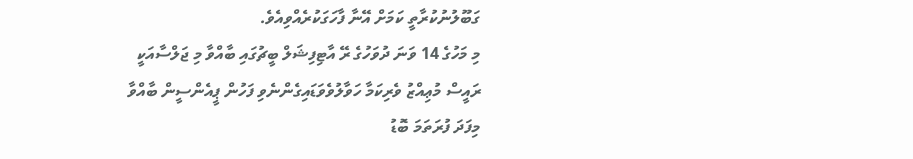ގަބޫލުނުކުރާތީ ކަމަށް އޭނާ ފާހަގަކުރެއްވިއެވެ.
މި މަހުގެ 14 ވަނަ ދުވަހުގެ ރޭ އާޓިފިޝަލް ބީޗުގައި ބާއްވާ މި ޖަލްސާއަކީ ރައީސް މުޢިއްޒު ވެރިކަމާ ހަވާލުވެވަޑައިގެންނެވި ފަހުން ޕީއެންސީން ބާއްވާ މިފަދަ ފުރަތަމަ ބޮޑު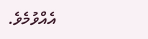އެއްވުމެވެ.